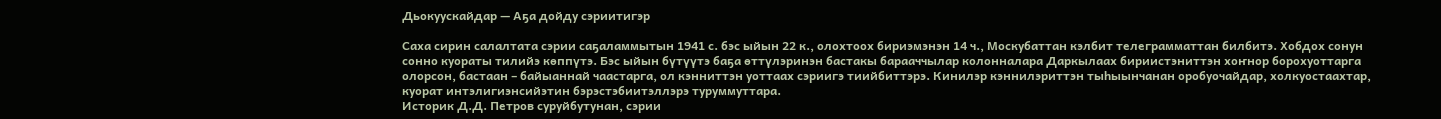Дьокуускайдар — Аҕа дойду сэриитигэр

Саха сирин салалтата сэрии саҕаламмытын 1941 с. бэс ыйын 22 к., олохтоох бириэмэнэн 14 ч., Москубаттан кэлбит телеграмматтан билбитэ. Хобдох сонун сонно куораты тилийэ көппүтэ. Бэс ыйын бүтүүтэ баҕа өттүлэринэн бастакы барааччылар колонналара Даркылаах бириистэниттэн хоҥнор борохуоттарга олорсон, бастаан – байыаннай чаастарга, ол кэнниттэн уоттаах сэриигэ тиийбиттэрэ. Кинилэр кэннилэриттэн тыһыынчанан оробуочайдар, холкуостаахтар, куорат интэлигиэнсийэтин бэрэстэбиитэллэрэ туруммуттара.
Историк Д.Д. Петров суруйбутунан, сэрии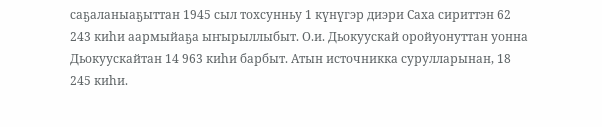саҕаланыаҕыттан 1945 сыл тохсунньу 1 күнүгэр диэри Саха сириттэн 62 243 киһи аармыйаҕа ыҥырыллыбыт. О.и. Дьокуускай оройуонуттан уонна Дьокуускайтан 14 963 киһи барбыт. Атын источникка сурулларынан, 18 245 киһи.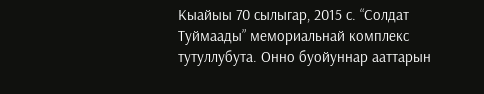Кыайыы 70 сылыгар, 2015 с. “Солдат Туймаады” мемориальнай комплекс тутуллубута. Онно буойуннар ааттарын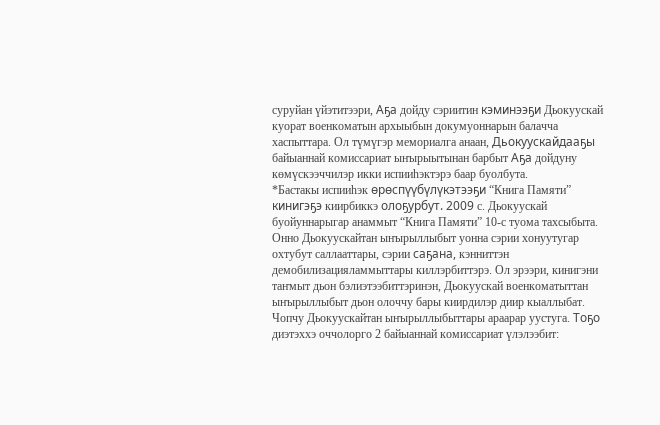суруйан үйэтитээри, Аҕа дойду сэриитин кэминээҕи Дьокуускай куорат военкоматын архыыбын докумуоннарын балачча хаспыттара. Ол түмүгэр мемориалга анаан, Дьокуускайдааҕы байыаннай комиссариат ыҥырыытынан барбыт Аҕа дойдуну көмүскээччилэр икки испииһэктэрэ баар буолбута.
*Бастакы испииһэк өрөспүүбүлүкэтээҕи “Книга Памяти” кинигэҕэ киирбиккэ олоҕурбут. 2009 с. Дьокуускай буойуннарыгар анаммыт “Книга Памяти” 10-с туома тахсыбыта. Онно Дьокуускайтан ыҥырыллыбыт уонна сэрии хонуутугар охтубут саллааттары, сэрии саҕана, кэнниттэн демобилизацияламмыттары киллэрбиттэрэ. Ол эрээри, кинигэни таҥмыт дьон бэлиэтээбиттэринэн, Дьокуускай военкоматыттан ыҥырыллыбыт дьон олоччу бары киирдилэр диир кыаллыбат. Чопчу Дьокуускайтан ыҥырыллыбыттары араарар уустуга. Тоҕо диэтэххэ оччолорго 2 байыаннай комиссариат үлэлээбит: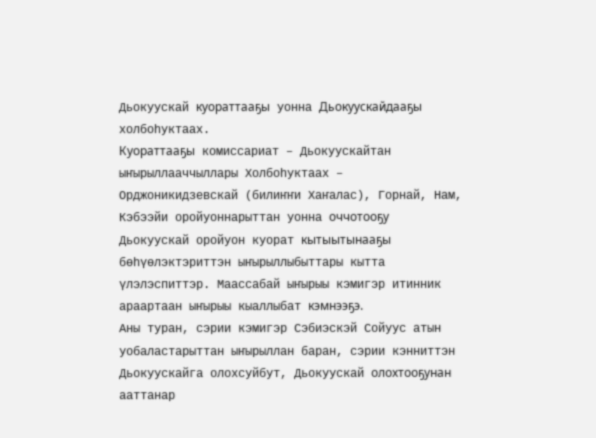Дьокуускай куораттааҕы уонна Дьокуускайдааҕы холбоһуктаах.
Куораттааҕы комиссариат – Дьокуускайтан ыҥырыллааччыллары Холбоһуктаах – Орджоникидзевскай (билиҥҥи Хаҥалас), Горнай, Нам, Кэбээйи оройуоннарыттан уонна оччотооҕу Дьокуускай оройуон куорат кытыытынааҕы бөһүөлэктэриттэн ыҥырыллыбыттары кытта үлэлэспиттэр. Маассабай ыҥырыы кэмигэр итинник араартаан ыҥырыы кыаллыбат кэмнээҕэ.
Аны туран, сэрии кэмигэр Сэбиэскэй Сойуус атын уобаластарыттан ыҥырыллан баран, сэрии кэнниттэн Дьокуускайга олохсуйбут, Дьокуускай олохтооҕунан ааттанар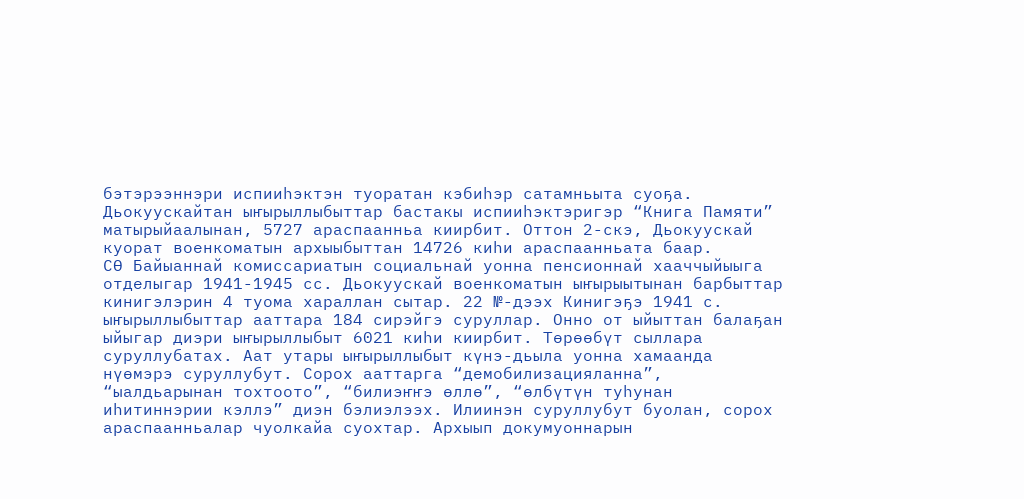бэтэрээннэри испииһэктэн туоратан кэбиһэр сатамньыта суоҕа.
Дьокуускайтан ыҥырыллыбыттар бастакы испииһэктэригэр “Книга Памяти” матырыйаалынан, 5727 араспаанньа киирбит. Оттон 2-скэ, Дьокуускай куорат военкоматын архыыбыттан 14726 киһи араспаанньата баар.
СӨ Байыаннай комиссариатын социальнай уонна пенсионнай хааччыйыыга отделыгар 1941-1945 сс. Дьокуускай военкоматын ыҥырыытынан барбыттар кинигэлэрин 4 туома хараллан сытар. 22 №-дээх Кинигэҕэ 1941 с. ыҥырыллыбыттар ааттара 184 сирэйгэ суруллар. Онно от ыйыттан балаҕан ыйыгар диэри ыҥырыллыбыт 6021 киһи киирбит. Төрөөбүт сыллара суруллубатах. Аат утары ыҥырыллыбыт күнэ-дьыла уонна хамаанда нүөмэрэ суруллубут. Сорох ааттарга “демобилизацияланна”, “ыалдьарынан тохтоото”, “билиэҥҥэ өллө”, “өлбүтүн туһунан иһитиннэрии кэллэ” диэн бэлиэлээх. Илиинэн суруллубут буолан, сорох араспаанньалар чуолкайа суохтар. Архыып докумуоннарын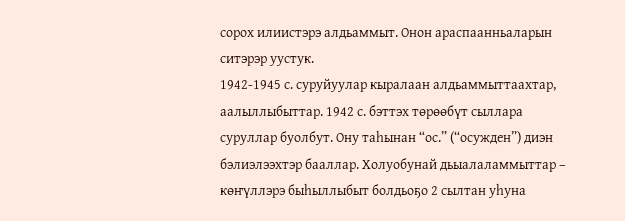сорох илиистэрэ алдьаммыт. Онон араспаанньаларын ситэрэр уустук.
1942-1945 с. суруйуулар кыралаан алдьаммыттаахтар, аалыллыбыттар. 1942 с. бэттэх төрөөбүт сыллара суруллар буолбут. Ону таһынан “ос.” (“осужден”) диэн бэлиэлээхтэр бааллар. Холуобунай дьыалаламмыттар – көҥүллэрэ быһыллыбыт болдьоҕо 2 сылтан уһуна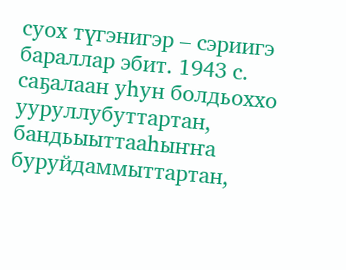суох түгэнигэр – сэриигэ бараллар эбит. 1943 с. саҕалаан уһун болдьоххо ууруллубуттартан, бандьыыттааһыҥҥа буруйдаммыттартан,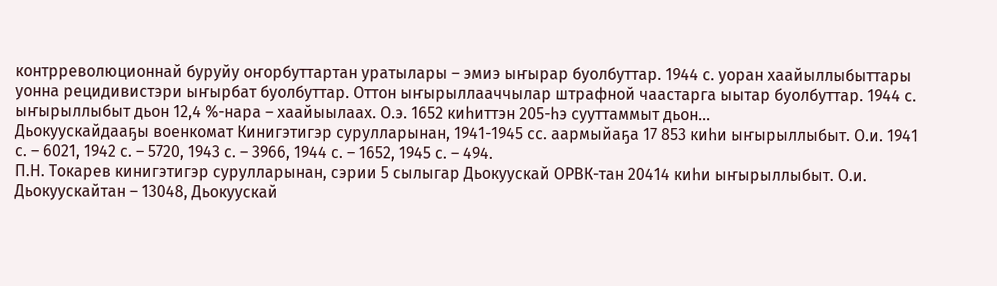контрреволюционнай буруйу оҥорбуттартан уратылары – эмиэ ыҥырар буолбуттар. 1944 с. уоран хаайыллыбыттары уонна рецидивистэри ыҥырбат буолбуттар. Оттон ыҥырыллааччылар штрафной чаастарга ыытар буолбуттар. 1944 с. ыҥырыллыбыт дьон 12,4 %-нара – хаайыылаах. О.э. 1652 киһиттэн 205-һэ сууттаммыт дьон...
Дьокуускайдааҕы военкомат Кинигэтигэр сурулларынан, 1941-1945 сс. аармыйаҕа 17 853 киһи ыҥырыллыбыт. О.и. 1941 с. – 6021, 1942 с. – 5720, 1943 с. – 3966, 1944 с. – 1652, 1945 с. – 494.
П.Н. Токарев кинигэтигэр сурулларынан, сэрии 5 сылыгар Дьокуускай ОРВК-тан 20414 киһи ыҥырыллыбыт. О.и. Дьокуускайтан – 13048, Дьокуускай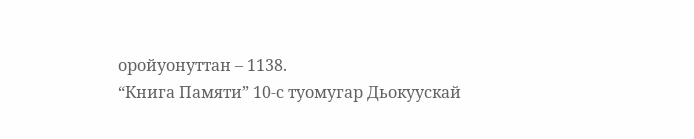оройуонуттан – 1138.
“Книга Памяти” 10-с туомугар Дьокуускай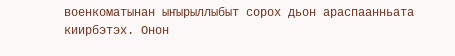военкоматынан ыҥырыллыбыт сорох дьон араспаанньата киирбэтэх. Онон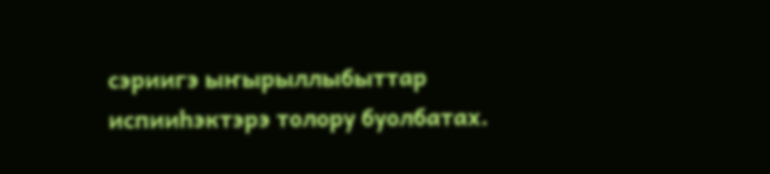сэриигэ ыҥырыллыбыттар испииһэктэрэ толору буолбатах.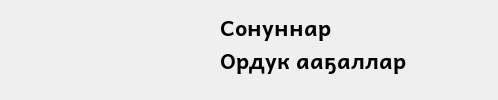Сонуннар
Ордук ааҕаллар